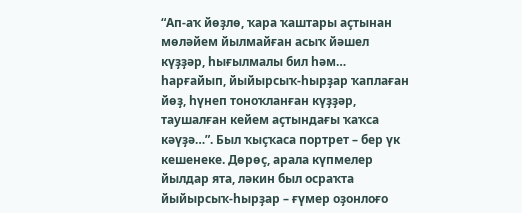“Ап-аҡ йөҙлө, ҡара ҡаштары аҫтынан мөләйем йылмайған асыҡ йәшел күҙҙәр, һығылмалы бил һәм… һарғайып, йыйырсыҡ-һырҙар ҡаплаған йөҙ, һүнеп тоноҡланған күҙҙәр, таушалған кейем аҫтындағы ҡаҡса кәүҙә…”. Был ҡыҫҡаса портрет – бер үк кешенеке. Дөрөҫ, арала күпмелер йылдар ята, ләкин был осраҡта йыйырсыҡ-һырҙар – ғүмер оҙонлоғо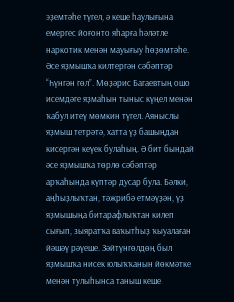эҙемтәһе түгел, ә кеше һаулығына емергес йоғонто яһарға һәләтле наркотик менән мауығыу һөҙөмтәһе.
Әсе яҙмышҡа килтергән сәбәптәр
“Һүнгән гөл”. Мөҙәрис Багаевтың ошо исемдәге яҙмаһын тыныс күңел менән ҡабул итеү мөмкин түгел. Аяныслы яҙмыш тетрәтә, хатта үҙ башыңдан кисергән кеүек булаһың. Ә бит бындай әсе яҙмышҡа төрлө сәбәптәр арҡаһында күптәр дусар була. Бәлки, аңһыҙлыҡтан, тәжрибә етмәүҙән, үҙ яҙмышыңа битарафлыҡтан килеп сығып, зыяратҡа ваҡытһыҙ ҡыуалаған йәшәү рәүеше. Зәйтүнгөлдөң был яҙмышҡа нисек юлыҡҡанын йөкмәтке менән тулыһынса таныш кеше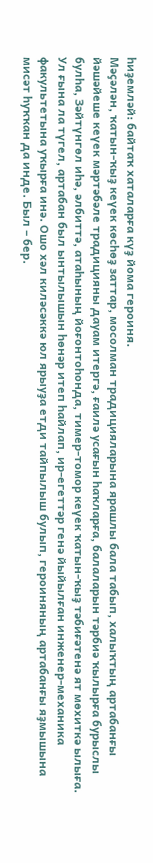һиҙемләй: байтаҡ хаталарға күҙ йома героиня.
Мәҫәлән, ҡатын-ҡыҙ кеүек көсһөҙ заттар, мосолман традицияларына ярашлы бала табып, халыҡтың артабанғы йәшәйеше кеүек мәртәбәле традицияны дауам итергә, ғаилә усағын һаҡларға, балаларын тәрбиә ҡылырға бурыслы булһа, Зәйтүнгөл иһә, әлбиттә, атаһының йоғонтоһонда, тимер-томор кеүек ҡатын-ҡыҙ тәбиғәтенә ят мөхиткә ылыға. Ул ғына ла түгел, артабан был ынтылышын һөнәр итеп һайлап, ир-егеттәр генә йыйылған инженер-механика факультетына уҡырға инә. Ошо хәл киләсәккә юл ярыуҙа етди тайпылыш булып, героиняның артабанғы яҙмышына мисәт һуҡҡан да инде. Был – бер.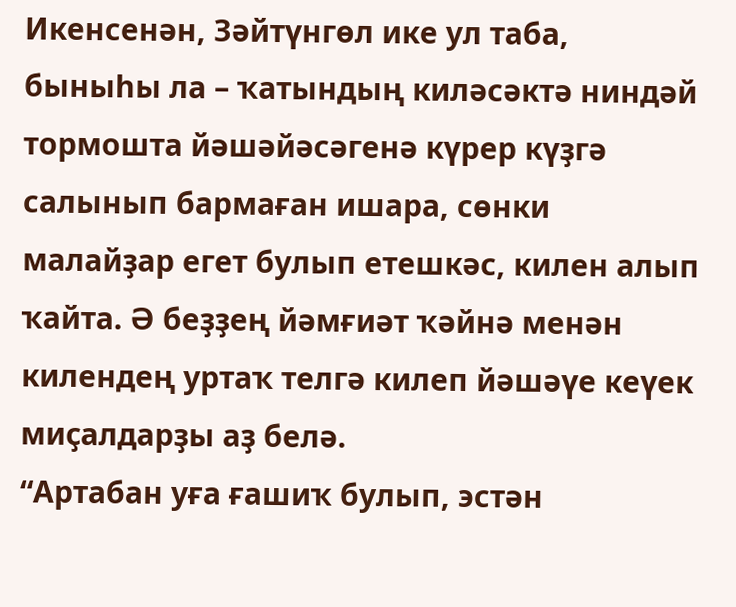Икенсенән, Зәйтүнгөл ике ул таба, быныһы ла – ҡатындың киләсәктә ниндәй тормошта йәшәйәсәгенә күрер күҙгә салынып бармаған ишара, сөнки малайҙар егет булып етешкәс, килен алып ҡайта. Ә беҙҙең йәмғиәт ҡәйнә менән килендең уртаҡ телгә килеп йәшәүе кеүек миҫалдарҙы аҙ белә.
“Артабан уға ғашиҡ булып, эстән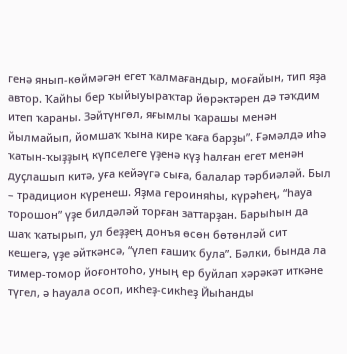генә янып-көймәгән егет ҡалмағандыр, моғайын, тип яҙа автор. Ҡайһы бер ҡыйыуыраҡтар йөрәктәрен дә тәҡдим итеп ҡараны. Зәйтүнгөл, яғымлы ҡарашы менән йылмайып, йомшаҡ ҡына кире ҡаға барҙы”. Ғәмәлдә иһә ҡатын-ҡыҙҙың күпселеге үҙенә күҙ һалған егет менән дуҫлашып китә, уға кейәүгә сыға, балалар тәрбиәләй. Был – традицион күренеш. Яҙма героиняһы, күрәһең, “һауа торошон” үҙе билдәләй торған заттарҙан. Барыһын да шаҡ ҡатырып, ул беҙҙең донъя өсөн бөтөнләй сит кешегә, үҙе әйткәнсә, “үлеп ғашиҡ була”. Бәлки, бында ла тимер-томор йоғонтоһо, уның ер буйлап хәрәкәт иткәне түгел, ә һауала осоп, икһеҙ-сикһеҙ Йыһанды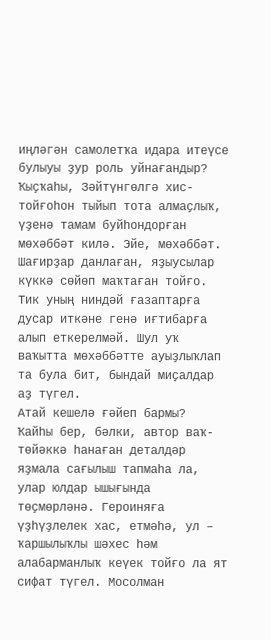иңләгән самолетҡа идара итеүсе булыуы ҙур роль уйнағандыр?
Ҡыҫҡаһы, Зәйтүнгөлгә хис-тойғоһон тыйып тота алмаҫлыҡ, үҙенә тамам буйһондорған мөхәббәт килә. Эйе, мөхәббәт. Шағирҙар данлаған, яҙыусылар күккә сөйөп маҡтаған тойғо. Тик уның ниндәй ғазаптарға дусар иткәне генә иғтибарға алып еткерелмәй. Шул уҡ ваҡытта мөхәббәтте ауыҙлыҡлап та була бит, бындай миҫалдар аҙ түгел.
Атай кешелә ғәйеп бармы?
Ҡайһы бер, бәлки, автор ваҡ-төйәккә һанаған деталдәр яҙмала сағылыш тапмаһа ла, улар юлдар ышығында төҫмөрләнә. Героиняға үҙһүҙлелек хас, етмәһә, ул – ҡаршылыҡлы шәхес һәм алабарманлыҡ кеүек тойғо ла ят сифат түгел. Мосолман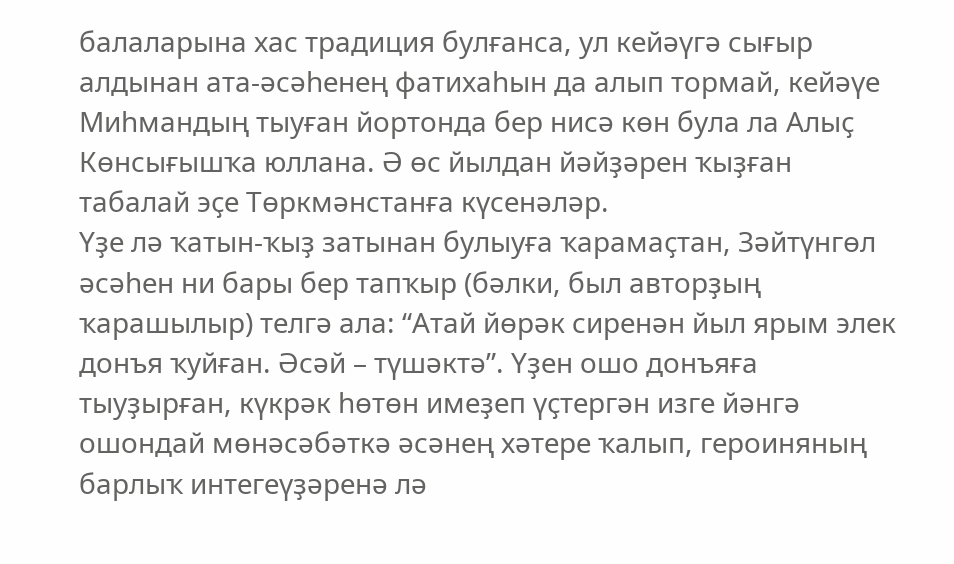балаларына хас традиция булғанса, ул кейәүгә сығыр алдынан ата-әсәһенең фатихаһын да алып тормай, кейәүе Миһмандың тыуған йортонда бер нисә көн була ла Алыҫ Көнсығышҡа юллана. Ә өс йылдан йәйҙәрен ҡыҙған табалай эҫе Төркмәнстанға күсенәләр.
Үҙе лә ҡатын-ҡыҙ затынан булыуға ҡарамаҫтан, Зәйтүнгөл әсәһен ни бары бер тапҡыр (бәлки, был авторҙың ҡарашылыр) телгә ала: “Атай йөрәк сиренән йыл ярым элек донъя ҡуйған. Әсәй – түшәктә”. Үҙен ошо донъяға тыуҙырған, күкрәк һөтөн имеҙеп үҫтергән изге йәнгә ошондай мөнәсәбәткә әсәнең хәтере ҡалып, героиняның барлыҡ интегеүҙәренә лә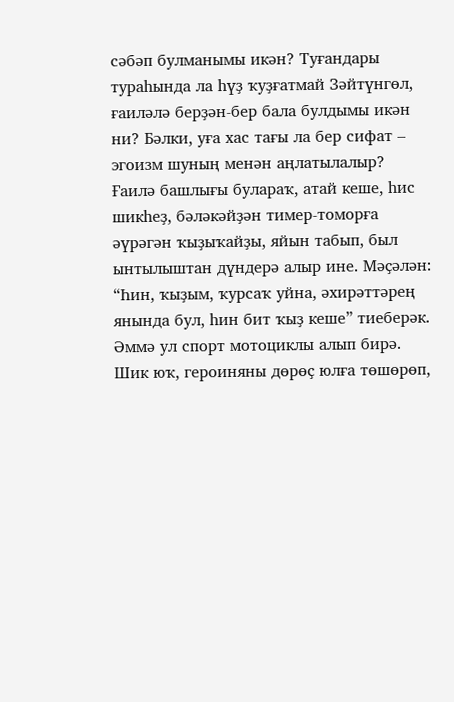сәбәп булманымы икән? Туғандары тураһында ла һүҙ ҡуҙғатмай Зәйтүнгөл, ғаиләлә берҙән-бер бала булдымы икән ни? Бәлки, уға хас тағы ла бер сифат – эгоизм шуның менән аңлатылалыр?
Ғаилә башлығы булараҡ, атай кеше, һис шикһеҙ, бәләкәйҙән тимер-томорға әүрәгән ҡыҙыҡайҙы, яйын табып, был ынтылыштан дүндерә алыр ине. Мәҫәлән: “Һин, ҡыҙым, ҡурсаҡ уйна, әхирәттәрең янында бул, һин бит ҡыҙ кеше” тиеберәк. Әммә ул спорт мотоциклы алып бирә. Шик юҡ, героиняны дөрөҫ юлға төшөрөп,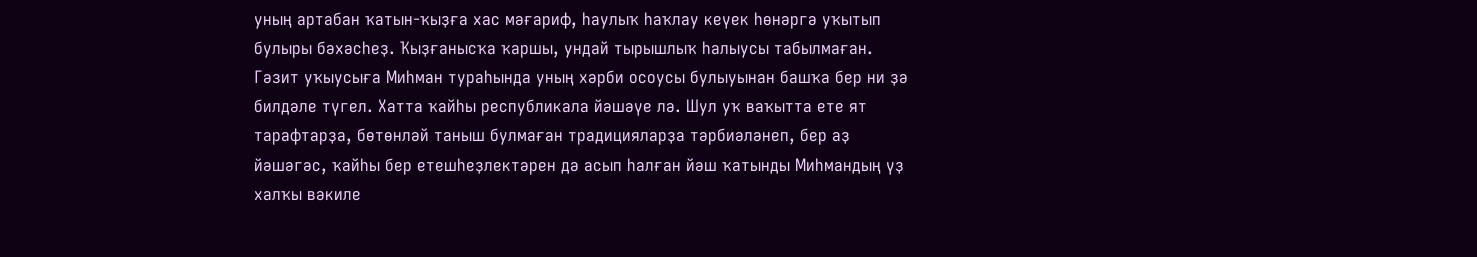уның артабан ҡатын-ҡыҙға хас мәғариф, һаулыҡ һаҡлау кеүек һөнәргә уҡытып булыры бәхәсһеҙ. Ҡыҙғанысҡа ҡаршы, ундай тырышлыҡ һалыусы табылмаған.
Гәзит уҡыусыға Миһман тураһында уның хәрби осоусы булыуынан башҡа бер ни ҙә билдәле түгел. Хатта ҡайһы республикала йәшәүе лә. Шул уҡ ваҡытта ете ят тарафтарҙа, бөтөнләй таныш булмаған традицияларҙа тәрбиәләнеп, бер аҙ йәшәгәс, ҡайһы бер етешһеҙлектәрен дә асып һалған йәш ҡатынды Миһмандың үҙ халҡы вәкиле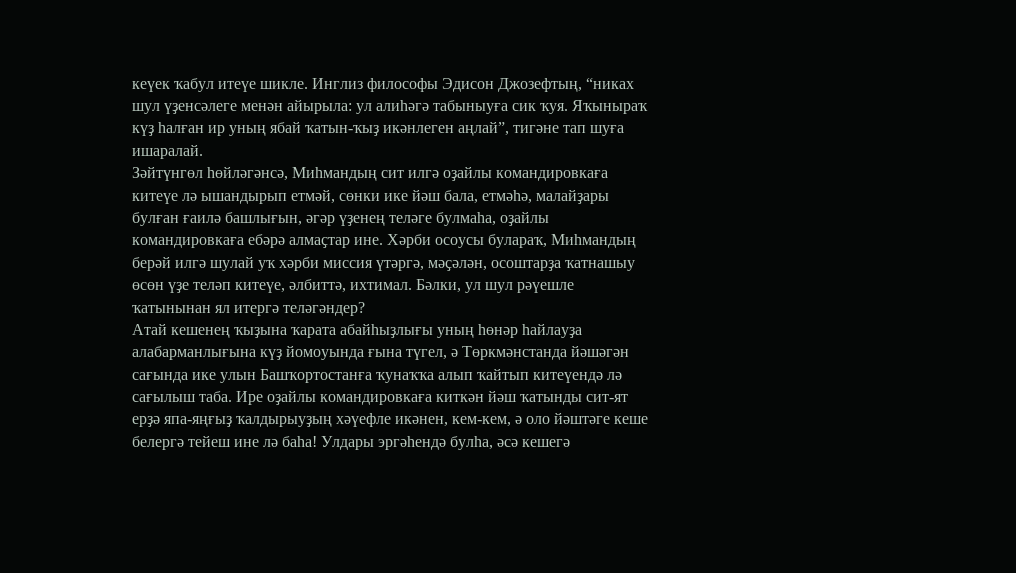кеүек ҡабул итеүе шикле. Инглиз философы Эдисон Джозефтың, “никах шул үҙенсәлеге менән айырыла: ул алиһәгә табыныуға сик ҡуя. Яҡыныраҡ күҙ һалған ир уның ябай ҡатын-ҡыҙ икәнлеген аңлай”, тигәне тап шуға ишаралай.
Зәйтүнгөл һөйләгәнсә, Миһмандың сит илгә оҙайлы командировкаға китеүе лә ышандырып етмәй, сөнки ике йәш бала, етмәһә, малайҙары булған ғаилә башлығын, әгәр үҙенең теләге булмаһа, оҙайлы командировкаға ебәрә алмаҫтар ине. Хәрби осоусы булараҡ, Миһмандың берәй илгә шулай уҡ хәрби миссия үтәргә, мәҫәлән, осоштарҙа ҡатнашыу өсөн үҙе теләп китеүе, әлбиттә, ихтимал. Бәлки, ул шул рәүешле ҡатынынан ял итергә теләгәндер?
Атай кешенең ҡыҙына ҡарата абайһыҙлығы уның һөнәр һайлауҙа алабарманлығына күҙ йомоуында ғына түгел, ә Төркмәнстанда йәшәгән сағында ике улын Башҡортостанға ҡунаҡҡа алып ҡайтып китеүендә лә сағылыш таба. Ире оҙайлы командировкаға киткән йәш ҡатынды сит-ят ерҙә япа-яңғыҙ ҡалдырыуҙың хәүефле икәнен, кем-кем, ә оло йәштәге кеше белергә тейеш ине лә баһа! Улдары эргәһендә булһа, әсә кешегә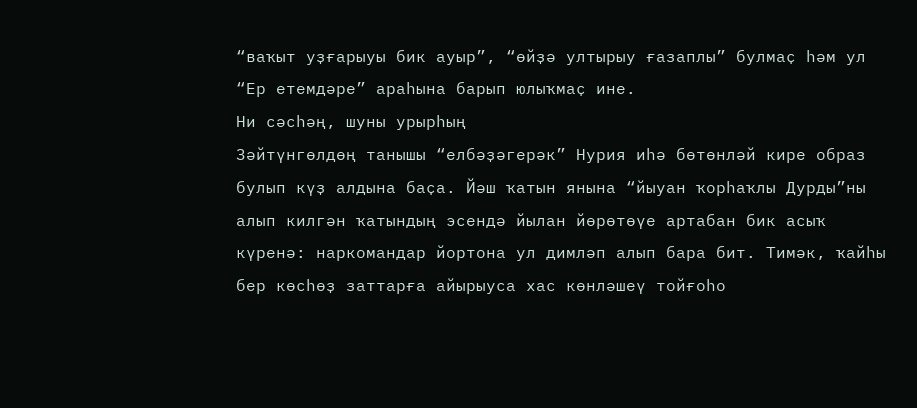“ваҡыт уҙғарыуы бик ауыр”, “өйҙә ултырыу ғазаплы” булмаҫ һәм ул “Ер етемдәре” араһына барып юлыҡмаҫ ине.
Ни сәсһәң, шуны урырһың
Зәйтүнгөлдөң танышы “елбәҙәгерәк” Нурия иһә бөтөнләй кире образ булып күҙ алдына баҫа. Йәш ҡатын янына “йыуан ҡорһаҡлы Дурды”ны алып килгән ҡатындың эсендә йылан йөрөтөүе артабан бик асыҡ күренә: наркомандар йортона ул димләп алып бара бит. Тимәк, ҡайһы бер көсһөҙ заттарға айырыуса хас көнләшеү тойғоһо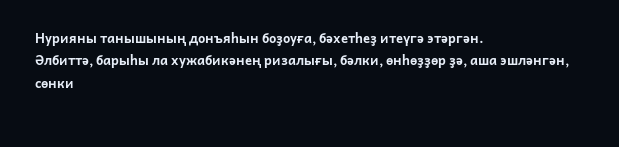Нурияны танышының донъяһын боҙоуға, бәхетһеҙ итеүгә этәргән.
Әлбиттә, барыһы ла хужабикәнең ризалығы, бәлки, өнһөҙҙөр ҙә, аша эшләнгән, сөнки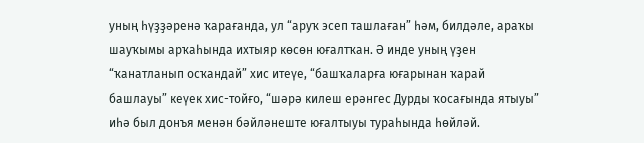уның һүҙҙәренә ҡарағанда, ул “аруҡ эсеп ташлаған” һәм, билдәле, араҡы шауҡымы арҡаһында ихтыяр көсөн юғалтҡан. Ә инде уның үҙен “ҡанатланып осҡандай” хис итеүе, “башҡаларға юғарынан ҡарай башлауы” кеүек хис-тойғо, “шәрә килеш ерәнгес Дурды ҡосағында ятыуы” иһә был донъя менән бәйләнеште юғалтыуы тураһында һөйләй.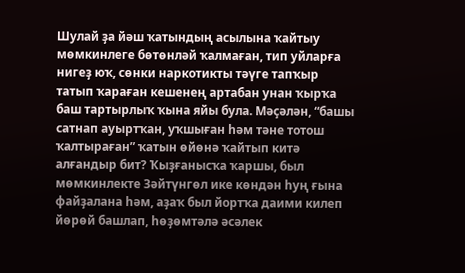Шулай ҙа йәш ҡатындың асылына ҡайтыу мөмкинлеге бөтөнләй ҡалмаған, тип уйларға нигеҙ юҡ, сөнки наркотикты тәүге тапҡыр татып ҡараған кешенең артабан унан ҡырҡа баш тартырлыҡ ҡына яйы була. Мәҫәлән, “башы сатнап ауыртҡан, уҡшыған һәм тәне тотош ҡалтыраған” ҡатын өйөнә ҡайтып китә алғандыр бит? Ҡыҙғанысҡа ҡаршы, был мөмкинлекте Зәйтүнгөл ике көндән һуң ғына файҙалана һәм, аҙаҡ был йортҡа даими килеп йөрөй башлап, һөҙөмтәлә әсәлек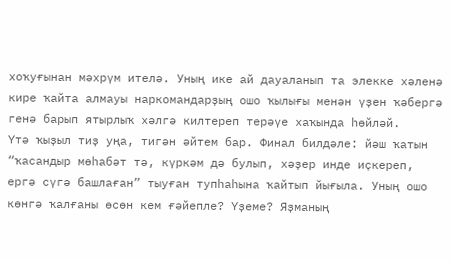хоҡуғынан мәхрүм ителә. Уның ике ай дауаланып та элекке хәленә кире ҡайта алмауы наркомандарҙың ошо ҡылығы менән үҙен ҡәбергә генә барып ятырлыҡ хәлгә килтереп терәүе хаҡында һөйләй.
Үтә ҡыҙыл тиҙ уңа, тигән әйтем бар. Финал билдәле: йәш ҡатын “ҡасандыр мөһабәт тә, күркәм дә булып, хәҙер инде иҫкереп, ергә сүгә башлаған” тыуған тупһаһына ҡайтып йығыла. Уның ошо көнгә ҡалғаны өсөн кем ғәйепле? Үҙеме? Яҙманың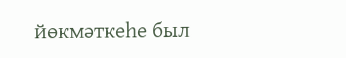йөкмәткеһе был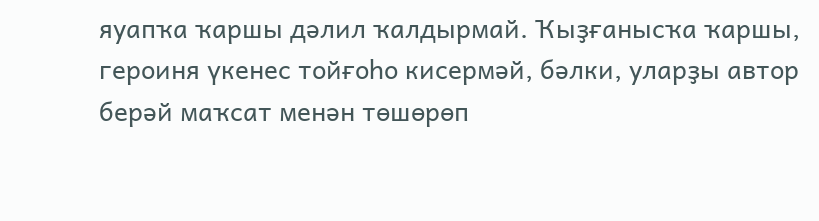яуапҡа ҡаршы дәлил ҡалдырмай. Ҡыҙғанысҡа ҡаршы, героиня үкенес тойғоһо кисермәй, бәлки, уларҙы автор берәй маҡсат менән төшөрөп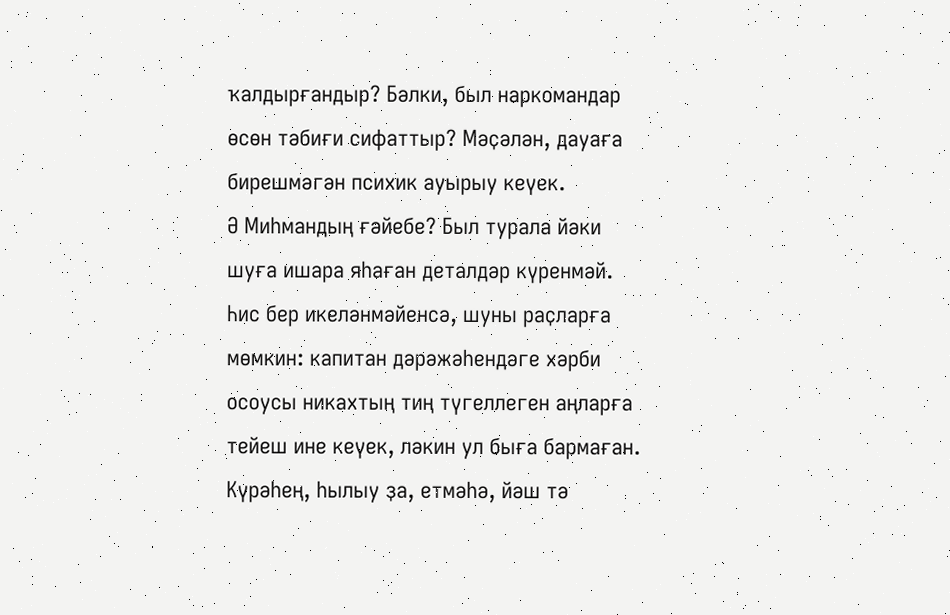ҡалдырғандыр? Бәлки, был наркомандар өсөн тәбиғи сифаттыр? Мәҫәлән, дауаға бирешмәгән психик ауырыу кеүек.
Ә Миһмандың ғәйебе? Был турала йәки шуға ишара яһаған деталдәр күренмәй. Һис бер икеләнмәйенсә, шуны раҫларға мөмкин: капитан дәрәжәһендәге хәрби осоусы никахтың тиң түгеллеген аңларға тейеш ине кеүек, ләкин ул быға бармаған. Күрәһең, һылыу ҙа, етмәһә, йәш тә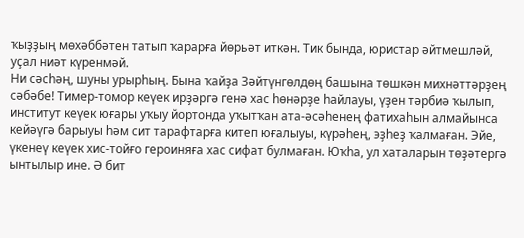ҡыҙҙың мөхәббәтен татып ҡарарға йөрьәт иткән. Тик бында, юристар әйтмешләй, уҫал ниәт күренмәй.
Ни сәсһәң, шуны урырһың. Бына ҡайҙа Зәйтүнгөлдөң башына төшкән михнәттәрҙең сәбәбе! Тимер-томор кеүек ирҙәргә генә хас һөнәрҙе һайлауы, үҙен тәрбиә ҡылып, институт кеүек юғары уҡыу йортонда уҡытҡан ата-әсәһенең фатихаһын алмайынса кейәүгә барыуы һәм сит тарафтарға китеп юғалыуы, күрәһең, эҙһеҙ ҡалмаған. Эйе, үкенеү кеүек хис-тойғо героиняға хас сифат булмаған. Юҡһа, ул хаталарын төҙәтергә ынтылыр ине. Ә бит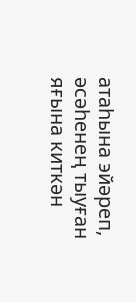атаһына эйәреп, әсәһенең тыуған яғына киткән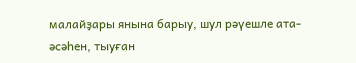малайҙары янына барыу, шул рәүешле ата-әсәһен, тыуған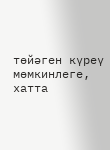төйәген күреү мөмкинлеге, хатта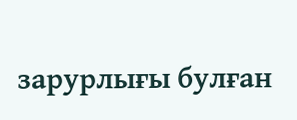зарурлығы булған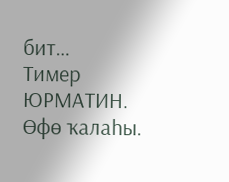бит…
Тимер ЮРМАТИН.
Өфө ҡалаһы.